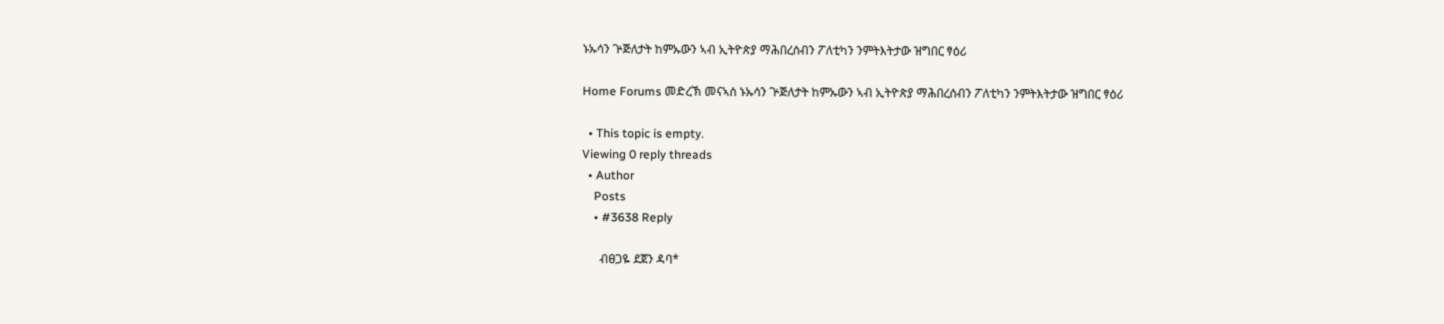ኑኡሳን ጕጅለታት ከምኡውን ኣብ ኢትዮጵያ ማሕበረሰብን ፖለቲካን ንምትእትታው ዝግበር ፃዕሪ

Home Forums መድረኽ መናኣሰ ኑኡሳን ጕጅለታት ከምኡውን ኣብ ኢትዮጵያ ማሕበረሰብን ፖለቲካን ንምትእትታው ዝግበር ፃዕሪ

  • This topic is empty.
Viewing 0 reply threads
  • Author
    Posts
    • #3638 Reply

      ብፀጋዬ ደጀን ዳባ*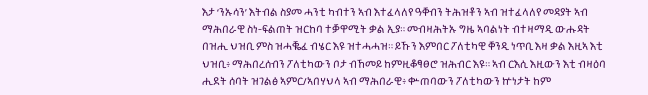እታ ‘ንኡሳን’ እትብል ስያመ ሓንቲ ካብተን ኣብ እተፈላለየ ዓቐብን ትሕዝቶን ኣብ ዝተፈላለየ መዳያት ኣብ ማሕበራዊ ስነ-ፍልጠት ዝርከባ ተቓዋሚት ቃል ኢያ። መብዛሕትኡ ግዜ ኣባልነት ብተዛማዲ ውሑዳት በዝሒ ህዝቢ ምስ ዝሓቘፈ ብሄር እዩ ዝተሓሓዝ። ይኹን እምበር ፖለቲካዊ ቐንዲ ነጥቢ እዛ ቃል እዚኣ እቲ  ህዝቢ፥ ማሕበረሰብን ፖለቲካውን ቦታ ብኸመይ ከምዚቆፃፀሮ ዝሕብር እዩ። ኣብ ርእሲ እዚውን እቲ ብዛዕባ ሒደት ሰባት ዝገልፅ ኣምር/ኣበሃህላ ኣብ ማሕበራዊ፥ ቍጠባውን ፖለቲካውን ኵነታት ከም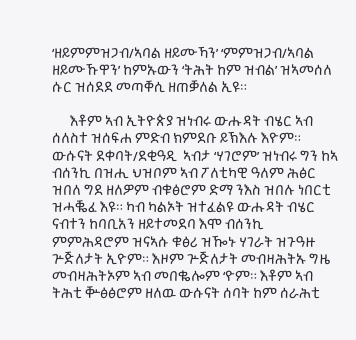‘ዘይምምዝጋብ/ኣባል ዘይሙኻን’ ‘ምምዝጋብ/ኣባል ዘይሙኹዋን’ ከምኡውን ‘ትሕት ከም ዝብል’ ዝኣመሰለ ሱር ዝሰደደ መጣቐሲ ዘጠቓለል ኢዩ።

      እቶም ኣብ ኢትዮጵያ ዝነብሩ ውሑዳት ብሄር ኣብ ሰለስተ ዝሰፍሐ ምድብ ክምደቡ ይኽእሉ እዮም። ውሱናት ደቀባት/ደቂዓዲ  ኣብታ ‘ሃገሮም’ ዝነብሩ ግን ከኣ ብሰንኪ በዝሒ ህዝቦም ኣብ ፖለቲካዊ ዓለም ሕፅር ዝበለ ግደ ዘለዎም ብቁፅሮም ድማ ንእስ ዝበሉ ነበርቲ ዝሓቘፈ እዩ። ካብ ካልኦት ዝተፈልዩ ውሑዳት ብሄር ናብተን ከባቢአን ዘይተመደባ እሞ ብሰንኪ ምምሕዳሮም ዝናኣሱ ቁፅሪ ዝዀኑ ሃገራት ዝጉዓዙ ጕጅለታት ኢዮም። እዞም ጕጅለታት መብዛሕትኡ ግዜ መብዛሕትኦም ኣብ መበቈሎም ‘ዮም። እቶም ኣብ ትሕቲ ቝፅፅሮም ዘለዉ ውሱናት ሰባት ከም ሰራሕቲ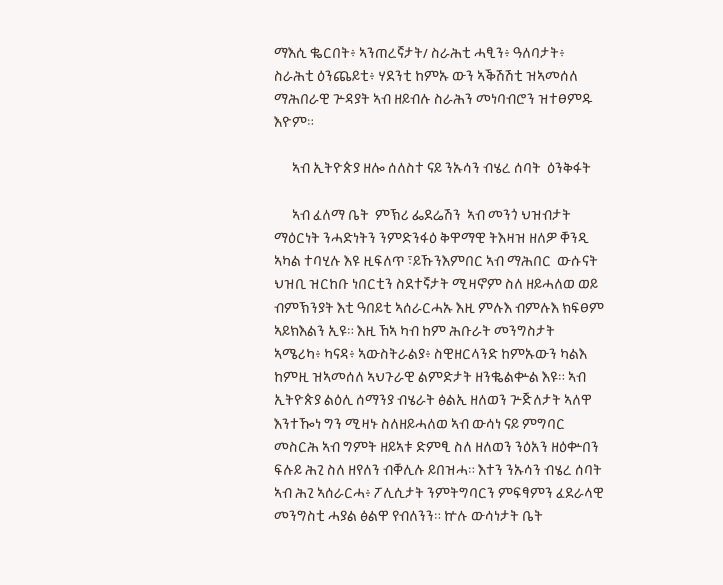ማእሲ ቈርበት፥ ኣንጠረኛታት/ ስራሕቲ ሓፂን፥ ዓለባታት፥ ስራሕቲ ዕንጨይቲ፥ ሃደንቲ ከምኡ ውን ኣቕሽሽቲ ዝኣመሰለ ማሕበራዊ ጕዳያት ኣብ ዘይብሉ ስራሕን መነባብሮን ዝተፀምዱ እዮም።

      ኣብ ኢትዮጵያ ዘሎ ሰለስተ ናይ ንኡሳን ብሄረ ሰባት  ዕንቅፋት

      ኣብ ፈለማ ቤት  ምኽሪ ፌደሬሽን  ኣብ መንጎ ህዝብታት ማዕርነት ንሓድነትን ንምድንፋዕ ቅዋማዊ ትእዛዝ ዘለዎ ቐንዲ ኣካል ተባሂሉ እዩ ዚፍለጥ ፣ይኹንእምበር ኣብ ማሕበር  ውሱናት ህዝቢ ዝርከቡ ነበርቲን ስደተኛታት ሚዛኖም ስለ ዘይሓለወ ወይ ብምኽንያት እቲ ዓበይቲ ኣሰራርሓኡ እዚ ምሉእ ብምሉእ ክፍፀም ኣይክእልን ኢዩ። እዚ ኸኣ ካብ ከም ሕቡራት መንግስታት ኣሜሪካ፥ ካናዳ፥ ኣውስትራልያ፥ ስዊዘርላንድ ከምኡውን ካልእ ከምዚ ዝኣመሰለ ኣህጉራዊ ልምድታት ዘንቈልቍል እዩ። ኣብ ኢትዮጵያ ልዕሊ ሰማንያ ብሄራት ፅልኢ ዘለወን ጕጅለታት ኣለዋ እንተዀነ ግን ሚዛኑ ስለዘይሓለወ ኣብ ውሳነ ናይ ምግባር መስርሕ ኣብ ግምት ዘይኣቱ ድምፂ ስለ ዘለወን ንዕአን ዘዕቍበን ፍሉይ ሕጊ ስለ ዘየለን ብቐሊሉ ይበዝሓ። እተን ንኡሳን ብሄረ ሰባት ኣብ ሕጊ ኣሰራርሓ፥ ፖሊሲታት ንምትግባርን ምፍፃምን ፈደራላዊ መንግስቲ ሓያል ፅልዋ የብለንን። ኵሉ ውሳነታት ቤት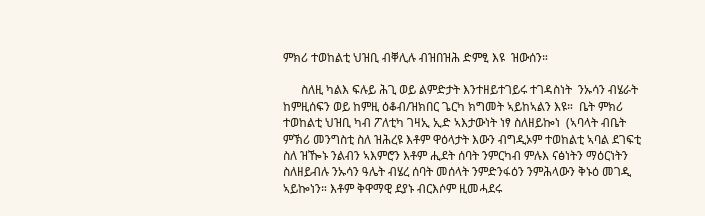ምክሪ ተወከልቲ ህዝቢ ብቐሊሉ ብዝበዝሕ ድምፂ እዩ  ዝውሰን።

      ስለዚ ካልእ ፍሉይ ሕጊ ወይ ልምድታት እንተዘይተገይሩ ተገዳስነት  ንኡሳን ብሄራት ከምዚሰፍን ወይ ከምዚ ዕቆብ/ዝክበር ጌርካ ክግመት ኣይከኣልን እዩ።  ቤት ምክሪ ተወከልቲ ህዝቢ ካብ ፖለቲካ ገዛኢ ኢድ ኣእታውነት ነፃ ስለዘይኰነ  (ኣባላት ብቤት ምኽሪ መንግስቲ ስለ ዝሕረዩ እቶም ዋዕላታት እውን ብግዲኦም ተወከልቲ ኣባል ደገፍቲ ስለ ዝዀኑ ንልብን ኣእምሮን እቶም ሒደት ሰባት ንምርካብ ምሉእ ናፅነትን ማዕርነትን ስለዘይብሉ ንኡሳን ዓሌት ብሄረ ሰባት መሰላት ንምድንፋዕን ንምሕላውን ቅኑዕ መገዲ ኣይኰነን። እቶም ቅዋማዊ ደያኑ ብርእሶም ዚመሓደሩ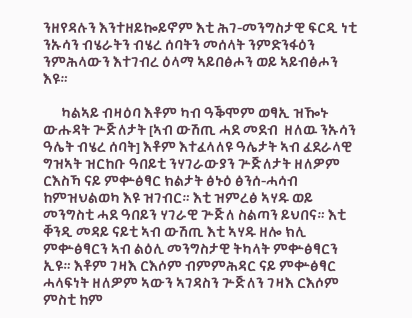ንዘየዳሉን እንተዘይኰይኖም እቲ ሕገ-መንግስታዊ ፍርዲ ነቲ ንኡሳን ብሄራትን ብሄረ ሰባትን መሰላት ንምድንፋዕን ንምሕላውን እተገብረ ዕላማ ኣይበፅሖን ወይ ኣይብፅሖን እዩ።

      ካልኣይ ብዛዕባ እቶም ካብ ዓቕሞም ወፃኢ ዝዀኑ ውሑዳት ጕጅለታት [ኣብ ውሽጢ ሓደ መደብ  ዘለዉ ንኡሳን ዓሌት ብሄረ ሰባት] እቶም እተፈላለዩ ዓሌታት ኣብ ፈደራላዊ ግዝኣት ዝርከቡ ዓበይቲ ንሃገራውያን ጕጅለታት ዘለዎም ርእስኻ ናይ ምቍፅፃር ክልታት ፅኑዕ ፅንሰ-ሓሳብ ከምዝህልወካ እዩ ዝገብር። እቲ ዝምረፅ ኣሃዱ ወይ መንግስቲ ሓደ ዓበይን ሃገራዊ ጕጅለ ስልጣን ይህበና። እቲ ቐንዲ መዳይ ናይቲ ኣብ ውሽጢ እቲ ኣሃዱ ዘሎ ክሊ ምቍፅፃርን ኣብ ልዕሊ መንግስታዊ ትካላት ምቍፅፃርን ኢዩ። እቶም ገዛእ ርእሶም ብምምሕዳር ናይ ምቍፅፃር ሓላፍነት ዘለዎም ኣውን ኣገዳስን ጕጅለን ገዛእ ርእሶም ምስቲ ከም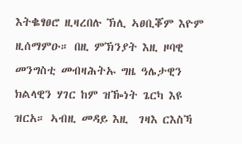እትቈፃፀሮ ዚዛረበሉ ኽሊ ኣፀቢቖም እዮም ዚሰማምዑ። በዚ ምኽንያት እዚ ዞባዊ መንግስቲ መብዛሕትኡ ግዜ ዓሌታዊን ክልላዊን ሃገር ከም ዝዀነት ጌርካ እዩ ዝርአ። ኣብዚ መዳይ እዚ  ገዛእ ርእስኻ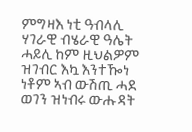ምግዛእ ነቲ ዓብላሊ ሃገራዊ ብሄራዊ ዓሌት ሓይሊ ከም ዚህልዎም ዝገብር እኳ እንተዀነ ነቶም ኣብ ውሽጢ ሓደ ወገን ዝነብሩ ውሑዳት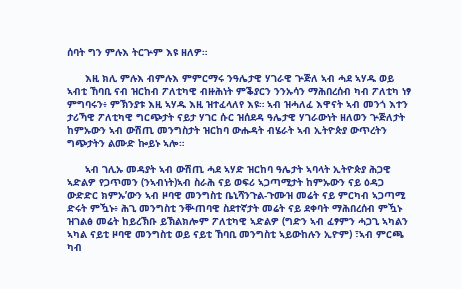ሰባት ግን ምሉእ ትርጕም እዩ ዘለዎ።

      እዚ ክሊ ምሉእ ብምሉእ ምምርማሩ ንዓሌታዊ ሃገራዊ ጕጅለ ኣብ ሓደ ኣሃዱ ወይ ኣብቲ ኸባቢ ናብ ዝርከብ ፖለቲካዊ ብዙሕነት ምቕያርን ንንኡሳን ማሕበረሰብ ካብ ፖለቲካ ነፃ ምግባሩን፥ ምኽንያቱ እዚ ኣሃዱ እዚ ዝተፈላለየ እዩ። ኣብ ዝሓለፈ እዋናት ኣብ መንጎ እተን ታሪኻዊ ፖለቲካዊ ግርጭታት ናይታ ሃገር ሱር ዝሰደዳ ዓሌታዊ ሃገራውነት ዘለወን ጕጅለታት ከምኡውን ኣብ ውሽጢ መንግስታት ዝርከባ ውሑዳት ብሄራት ኣብ ኢትዮጵያ ውጥረትን ግጭታትን ልሙድ ኰይኑ ኣሎ።

      ኣብ ገሊኡ መዳያት ኣብ ውሽጢ ሓደ ኣሃድ ዝርከባ ዓሌታት ኣባላት ኢትዮጵያ ሕጋዊ ኣድልዎ የጋጥመን (ንኣብነት)ኣብ ስራሕ ናይ ወፍሪ ኣጋጣሚታት ከምኡውን ናይ ዕዳጋ ውድድር ክምኡ’ውን ኣብ ዞባዊ መንግስቲ ቤኒሻንጉል-ጉሙዝ መሬት ናይ ምርካብ ኣጋጣሚ ድሩት ምዃኑ፥ ሕጊ መንግስቲ ንቝጠባዊ ስደተኛታት መሬት ናይ ደቀባት ማሕበረሰብ ምዃኑ ዝገልፅ መሬት ከይረኽቡ ይኽልክሎም ፖለቲካዊ ኣድልዎ (ግድን ኣብ ፈፃምን ሓጋጊ ኣካልን ኣካል ናይቲ ዞባዊ መንግስቲ ወይ ናይቲ ኸባቢ መንግስቲ ኣይውከሉን ኢዮም) ፣ኣብ ምርጫ ካብ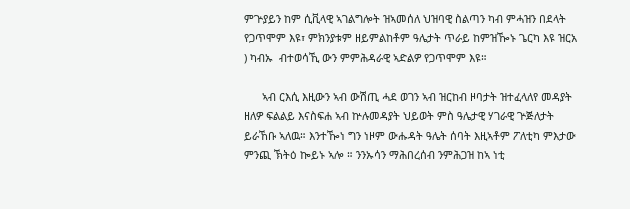ምጕያይን ከም ሲቪላዊ ኣገልግሎት ዝኣመሰለ ህዝባዊ ስልጣን ካብ ምሓዝን በደላት የጋጥሞም እዩ፣ ምክንያቱም ዘይምልከቶም ዓሌታት ጥራይ ከምዝዀኑ ጌርካ እዩ ዝርአ ) ካብኡ  ብተወሳኺ ውን ምምሕዳራዊ ኣድልዎ የጋጥሞም እዩ።

      ኣብ ርእሲ እዚውን ኣብ ውሽጢ ሓደ ወገን ኣብ ዝርከብ ዞባታት ዝተፈላለየ መዳያት ዘለዎ ፍልልይ እናስፍሐ ኣብ ኵሉመዳያት ህይወት ምስ ዓሌታዊ ሃገራዊ ጕጅለታት ይራኸቡ ኣለዉ። እንተዀነ ግን ነዞም ውሑዳት ዓሌት ሰባት እዚኣቶም ፖለቲካ ምእታው ምንጪ ኽትዕ ኰይኑ ኣሎ ። ንንኡሳን ማሕበረሰብ ንምሕጋዝ ከኣ ነቲ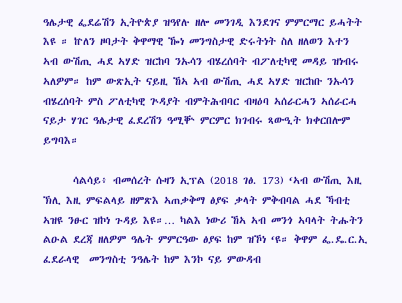ዓሌታዊ ፌደሬሽን ኢትዮጵያ ዝዓየሉ ዘሎ መንገዲ እንደገና ምምርማር ይሓትት እዩ ። ኵለን ዞባታት ቅዋማዊ ዀነ መንግስታዊ ድሩትነት ስለ ዘለወን እተን ኣብ ውሽጢ ሓደ ኣሃድ ዝርከባ ንኡሳን ብሄረሰባት ብፖለቲካዊ መዳይ ዝነብሩ ኣለዎም። ከም ውጽኢት ናይዚ ኸኣ ኣብ ውሽጢ ሓደ ኣሃድ ዝርከቡ ንኡሳን ብሄረሰባት ምስ ፖለቲካዊ ጕዳያት ብምትሕብባር ብዛዕባ ኣሰራርሓን ኣሰራርሓ ናይታ ሃገር ዓሌታዊ ፈደረሽን ዓሚቝ ምርምር ክገብሩ ጻውዒት ክቀርበሎም ይግባእ።

      ሳልሳይ፥ ብመሰረት ሱዛን ኢፕል (2018 ገፅ. 173) ‘ኣብ ውሽጢ እዚ ኽሊ እዚ ምፍልላይ ዘምጽእ ኣጠቃቅማ ፅያፍ ቃላት ምቅብባል ሓደ ኻብቲ ኣዝዩ ንፁር ዝኮነ ጉዳይ እዩ።… ካልእ ነውሪ ኸኣ ኣብ መንጎ ኣባላት ትሑትን  ልዑል ደረጃ ዘለዎም ዓሌት ምምርዓው ፅያፍ ከም ዝኾነ ‘ዩ። ቅዋም ፌ.ዴ.ር.ኢ  ፈደራላዊ  መንግስቲ ንዓሌት ከም እንኮ ናይ ምውዳብ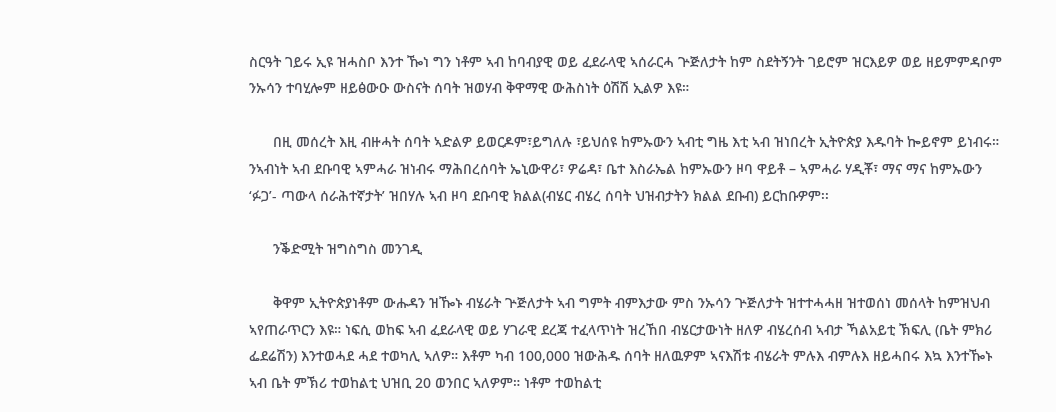ስርዓት ገይሩ ኢዩ ዝሓስቦ እንተ ዀነ ግን ነቶም ኣብ ከባብያዊ ወይ ፈደራላዊ ኣሰራርሓ ጕጅለታት ከም ስደትኝንት ገይሮም ዝርእይዎ ወይ ዘይምምዳቦም ንኡሳን ተባሂሎም ዘይፅውዑ ውስናት ሰባት ዝወሃብ ቅዋማዊ ውሕስነት ዕሽሽ ኢልዎ እዩ።

      በዚ መሰረት እዚ ብዙሓት ሰባት ኣድልዎ ይወርዶም፣ይግለሉ ፣ይህሰዩ ከምኡውን ኣብቲ ግዜ እቲ ኣብ ዝነበረት ኢትዮጵያ እዱባት ኰይኖም ይነብሩ። ንኣብነት ኣብ ደቡባዊ ኣምሓራ ዝነብሩ ማሕበረሰባት ኤኒውዋሪ፣ ዎሬዳ፣ ቤተ እስራኤል ከምኡውን ዞባ ዋይቶ – ኣምሓራ ሃዲቾ፣ ማና ማና ከምኡውን ‘ፉጋ’- ጣውላ ሰራሕተኛታት’ ዝበሃሉ ኣብ ዞባ ደቡባዊ ክልል(ብሄር ብሄረ ሰባት ህዝብታትን ክልል ደቡብ) ይርከቡዎም፡፡

      ንቕድሚት ዝግስግስ መንገዲ

      ቅዋም ኢትዮጵያነቶም ውሑዳን ዝዀኑ ብሄራት ጕጅለታት ኣብ ግምት ብምእታው ምስ ንኡሳን ጕጅለታት ዝተተሓሓዘ ዝተወሰነ መሰላት ከምዝህብ ኣየጠራጥርን እዩ። ነፍሲ ወከፍ ኣብ ፈደራላዊ ወይ ሃገራዊ ደረጃ ተፈላጥነት ዝረኸበ ብሄርታውነት ዘለዎ ብሄረሰብ ኣብታ ኻልአይቲ ኽፍሊ (ቤት ምክሪ ፌደሬሽን) እንተወሓደ ሓደ ተወካሊ ኣለዎ። እቶም ካብ 100,000 ዝውሕዱ ሰባት ዘለዉዎም ኣናእሽቱ ብሄራት ምሉእ ብምሉእ ዘይሓበሩ እኳ እንተዀኑ ኣብ ቤት ምኽሪ ተወከልቲ ህዝቢ 20 ወንበር ኣለዎም። ነቶም ተወከልቲ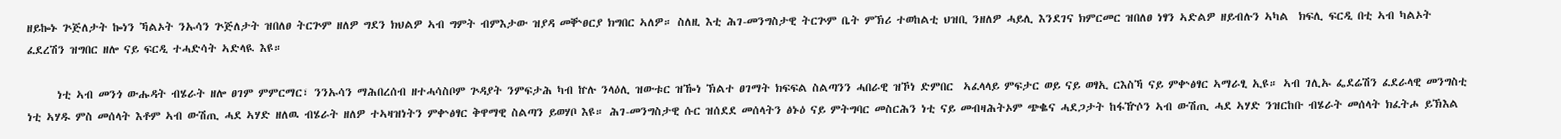ዘይኰኑ ጕጅለታት ኰነን ኻልኦት ንኡሳን ጕጅለታት ዝበለፀ ትርጕም ዘለዎ ግደን ክህልዎ ኣብ ግምት ብምእታው ዝያዳ መቝፀርያ ክግበር ኣለዎ። ስለዚ እቲ ሕገ-መንግስታዊ ትርጕም ቤት ምኽሪ ተወከልቲ ህዝቢ ንዘለዎ ሓይሊ እንደገና ክምርመር ዝበለፀ ነፃን ኣድልዎ ዘይብሉን ኣካል  ክፍሊ ፍርዲ በቲ ኣብ ካልኦት ፈደረሽን ዝግበር ዘሎ ናይ ፍርዲ ተሓድሳት ኣድላዪ እዩ።

      ነቲ ኣብ መንጎ ውሑዳት ብሄራት ዘሎ ፀገም ምምርማር፣ ንንኡሳን ማሕበረሰብ ዘተሓሳስቦም ጕዳያት ንምፍታሕ ካብ ኵሉ ንላዕሊ ዝውቱር ዝዀነ ኽልተ ፀገማት ክፍፍል ስልጣንን ሓበራዊ ዝኾነ ድምበር  ኣፈላላይ ምፍታር ወይ ናይ ወፃኢ ርእስኻ ናይ ምቍፅፃር ኣማራፂ ኢዩ። ኣብ ገሊኡ ፌደሬሽን ፈደራላዊ መንግስቲ ነቲ ኣሃዱ ምስ መሰላት እቶም ኣብ ውሽጢ ሓደ ኣሃድ ዘለዉ ብሄራት ዘለዎ ተኣዛዝነትን ምቍፅፃር ቅዋማዊ ስልጣን ይወሃቦ እዩ። ሕገ-መንግስታዊ ሱር ዝሰደደ መሰላትን ፅኑዕ ናይ ምትግባር መስርሕን ነቲ ናይ መብዛሕትኦም ጭቈና ሓደጋታት ከፋዅሶን ኣብ ውሽጢ ሓደ ኣሃድ ንዝርከቡ ብሄራት መሰላት ክፈትሖ ይኽእል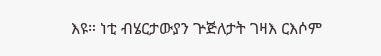እዩ። ነቲ ብሄርታውያን ጕጅለታት ገዛእ ርእሶም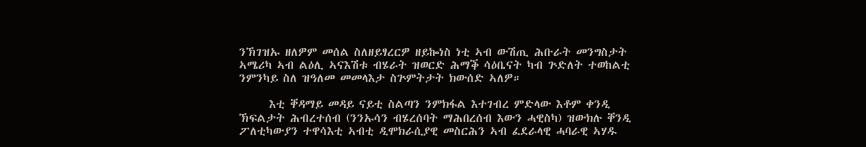ንኽገዝኡ ዘለዎም መሰል ስለዘይፃረርዎ ዘይኰነስ ነቲ ኣብ ውሽጢ ሕቡራት መንግስታት ኣሜሪካ ኣብ ልዕሊ ኣናእሽቱ ብሄራት ዝወርድ ሕማቕ ሳዕቤናት ካብ ጕድለት ተወከልቲ ንምንካይ ስለ ዝዓለመ መመላእታ ስጕምትታት ክውሰድ ኣለዎ።

      እቲ ቐዳማይ መዳይ ናይቲ ስልጣን ንምክፋል እተገብረ ምድላው እቶም ቀንዲ ኽፍልታት ሕብረተሰብ (ንንኡሳን ብሄረሰባት ማሕበረሰብ እውን ሓዊስካ) ዝውክሉ ቐንዲ ፖለቲካውያን ተዋሳእቲ ኣብቲ ዲሞክራሲያዊ መስርሕን ኣብ ፈደራላዊ ሓባራዊ ኣሃዱ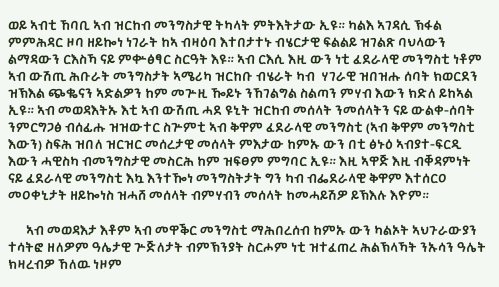ወይ ኣብቲ ኸባቢ ኣብ ዝርከብ መንግስታዊ ትካላት ምትእትታው ኢዩ። ካልእ ኣገዳሲ ኽፋል ምምሕዳር ዞባ ዘይኰነ ነገራት ከኣ ብዛዕባ እተበታተኑ ብሄርታዊ ፍልልይ ዝገልጽ ባህላውን ልማዳውን ርእስኻ ናይ ምቍፅፃር ስርዓት እዩ። ኣብ ርእሲ እዚ ውን ነቲ ፈደራላዊ መንግስቲ ነቶም ኣብ ውሽጢ ሕቡራት መንግስታት ኣሜሪካ ዝርከቡ ብሄራት ካብ  ሃገራዊ ዝበዝሑ ሰባት ክወርደን ዝኽእል ጭቈናን ኣድልዎን ከም መጕዚ ዀይኑ ንኸገልግል ስልጣን ምሃብ እውን ክድለ ይከኣል ኢዩ። ኣብ መወዳእትኡ እቲ ኣብ ውሽጢ ሓደ ዩኒት ዝርከብ መሰላት ንመሰላትን ናይ ውልቀ-ሰባት ንምርግጋፅ ብሰፊሑ ዝዝውተር ስጕምቲ ኣብ ቅዋም ፈደራላዊ መንግስቲ (ኣብ ቅዋም መንግስቲ እውን) ስፍሕ ዝበለ ዝርዝር መሰረታዊ መሰላት ምእታው ከምኡ ውን በቲ ፅኑዕ ኣብያተ-ፍርዲ እውን ሓዊስካ ብመንግስታዊ መስርሕ ከም ዝፍፀም ምግባር ኢዩ። እዚ ኣዋጅ እዚ ብቐዳምነት ናይ ፈደራላዊ መንግስቲ እኳ እንተዀነ መንግስትታት ግን ካብ ብፌደራላዊ ቅዋም እተሰርዐ መዐቀኒታት ዘይኰነስ ዝሓሸ መሰላት ብምሃብን መሰላት ከመሓይሽዎ ይኽእሉ እዮም።

      ኣብ መወዳእታ እቶም ኣብ መዋቕር መንግስቲ ማሕበረሰብ ከምኡ ውን ካልኦት ኣህጉራውያን ተሳትፎ ዘለዎም ዓሌታዊ ጕጅለታት ብምኽንያት ስርሖም ነቲ ዝተፈጠረ ሕልኽላኻት ንኡሳን ዓሌት ክዛረብዎ ኸለዉ ነዞም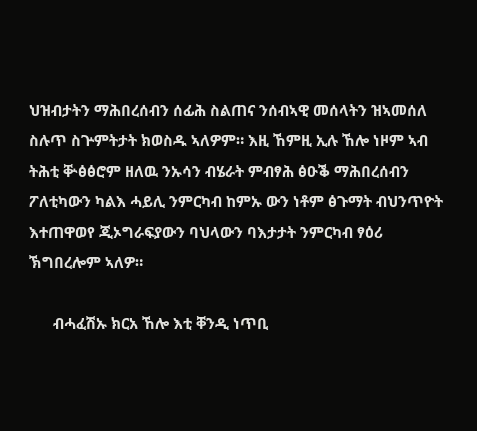ህዝብታትን ማሕበረሰብን ሰፊሕ ስልጠና ንሰብኣዊ መሰላትን ዝኣመሰለ ስሉጥ ስጕምትታት ክወስዱ ኣለዎም። እዚ ኸምዚ ኢሉ ኸሎ ነዞም ኣብ ትሕቲ ቝፅፅሮም ዘለዉ ንኡሳን ብሄራት ምብፃሕ ፅዑቕ ማሕበረሰብን ፖለቲካውን ካልእ ሓይሊ ንምርካብ ከምኡ ውን ነቶም ፅጉማት ብህንጥዮት እተጠዋወየ ጂኦግራፍያውን ባህላውን ባእታታት ንምርካብ ፃዕሪ ኽግበረሎም ኣለዎ።

      ብሓፈሽኡ ክርአ ኸሎ እቲ ቐንዲ ነጥቢ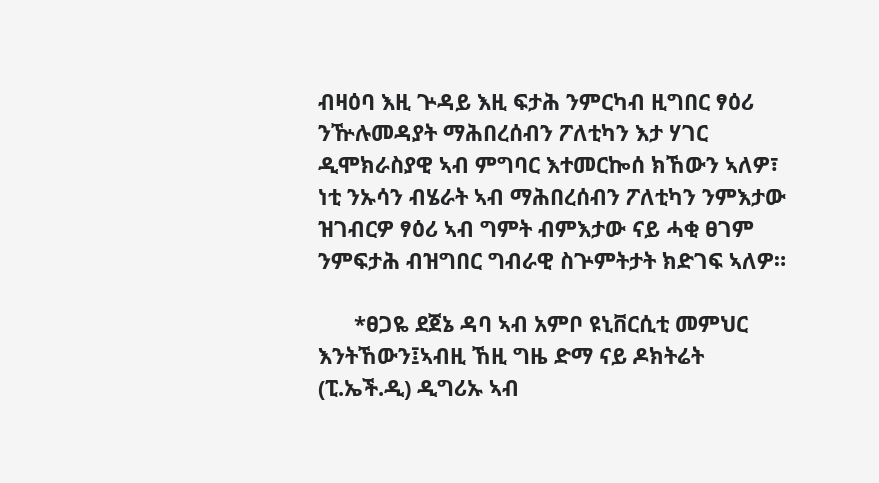ብዛዕባ እዚ ጕዳይ እዚ ፍታሕ ንምርካብ ዚግበር ፃዕሪ ንዅሉመዳያት ማሕበረሰብን ፖለቲካን እታ ሃገር ዲሞክራስያዊ ኣብ ምግባር እተመርኰሰ ክኸውን ኣለዎ፣ ነቲ ንኡሳን ብሄራት ኣብ ማሕበረሰብን ፖለቲካን ንምእታው ዝገብርዎ ፃዕሪ ኣብ ግምት ብምእታው ናይ ሓቂ ፀገም ንምፍታሕ ብዝግበር ግብራዊ ስጕምትታት ክድገፍ ኣለዎ።

      *ፀጋዬ ደጀኔ ዳባ ኣብ አምቦ ዩኒቨርሲቲ መምህር እንትኸውን፤ኣብዚ ኸዚ ግዜ ድማ ናይ ዶክትሬት (ፒ.ኤች.ዲ) ዲግሪኡ ኣብ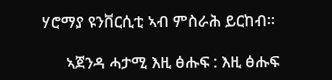ሃሮማያ ዩንቨርሲቲ ኣብ ምስራሕ ይርከብ።

      ኣጀንዳ ሓታሚ እዚ ፅሑፍ : እዚ ፅሑፍ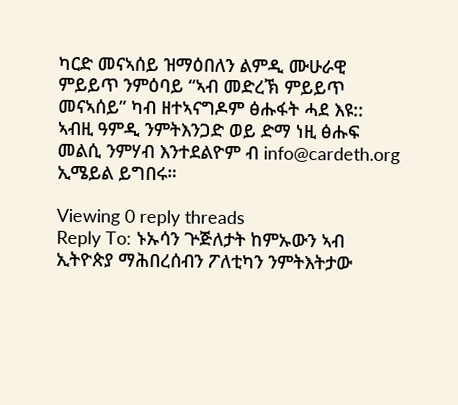ካርድ መናኣሰይ ዝማዕበለን ልምዲ ሙሁራዊ ምይይጥ ንምዕባይ “ኣብ መድረኽ ምይይጥ መናኣሰይ” ካብ ዘተኣናግዶም ፅሑፋት ሓደ እዩ:: ኣብዚ ዓምዲ ንምትእንጋድ ወይ ድማ ነዚ ፅሑፍ መልሲ ንምሃብ እንተደልዮም ብ info@cardeth.org ኢሜይል ይግበሩ።

Viewing 0 reply threads
Reply To: ኑኡሳን ጕጅለታት ከምኡውን ኣብ ኢትዮጵያ ማሕበረሰብን ፖለቲካን ንምትእትታው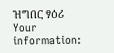ዝግበር ፃዕሪ
Your information: